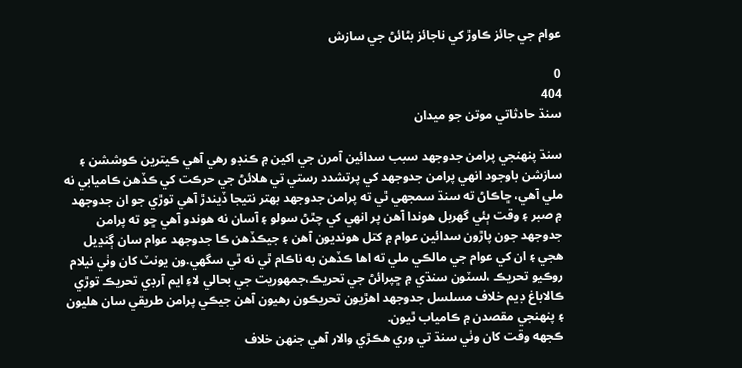عوام جي جائز ڪاوڙ کي ناجائز بڻائڻ جي سازش

0
404
سنڌ حادثاتي موتن جو ميدان

سنڌ پنهنجي پرامن جدوجهد سبب سدائين آمرن جي اکين ۾ ڪنڊو رهي آهي ڪيترين ڪوششن ۽ سازشن باوجود انهي پرامن جدوجهد کي پرتشدد رستي تي هلائڻ جي حرڪت کي ڪڏهن ڪاميابي نه ملي آهي، ڇاڪاڻ ته سنڌ سمجهي ٿي ته پرامن جدوجهد بهتر نتيجا ڏيندڙ آهي توڙي جو ان جدوجهد ۾ صبر ۽ وقت ٻئي گهربل هوندا آهن پر انهي کي چٿڻ سولو ۽ آسان نه هوندو آهي ڇو ته پرامن جدوجهد جون پاڙون سدائين عوام ۾ کتل هونديون آهن ۽ جيڪڏهن ڪا جدوجهد عوام سان ڳنڍيل هجي ۽ ان کي عوام جي مالڪي ملي ته اها ڪڏهن به ناڪام ٿي نه ٿي سگهي.ون يونٽ کان وٺي نيلام روڪيو تحريڪ ،لسٽون سنڌي ۾ ڇپرائڻ جي تحريڪ،جمهوريت جي بحالي لاءِ ايم آرڊي تحريڪ توڙي ڪالاباغ ڊيم خلاف مسلسل جدوجهد اهڙيون تحريڪون رهيون آهن جيڪي پرامن طريقي سان هليون ۽ پنهنجي مقصدن ۾ ڪامياب ٿيون.
ڪجهه وقت کان وٺي سنڌ تي وري هڪڙي والار آهي جنهن خلاف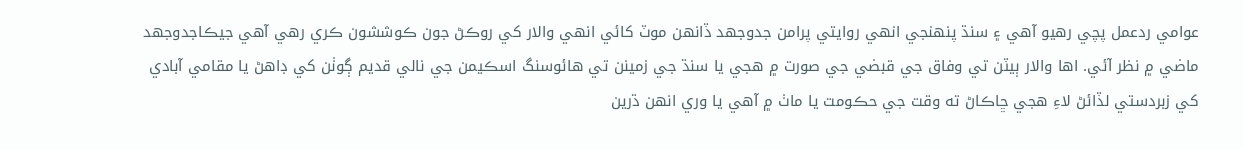عوامي ردعمل پچي رهيو آهي ۽ سنڌ پنهنجي انهي روايتي پرامن جدوجهد ڏانهن موٽ کائي انهي والار کي روڪڻ جون ڪوششون ڪري رهي آهي جيڪاجدوجهد ماضي ۾ نظر آئي. اها والار ٻيٽن تي وفاق جي قبضي جي صورت ۾ هجي يا سنڌ جي زمينن تي هائوسنگ اسڪيمن جي نالي قديم ڳوٺن کي ڊاهڻ يا مقامي آبادي کي زبردستي لڏائڻ لاءِ هجي ڇاڪاڻ ته وقت جي حڪومت يا ماٺ ۾ آهي يا وري انهن ڌرين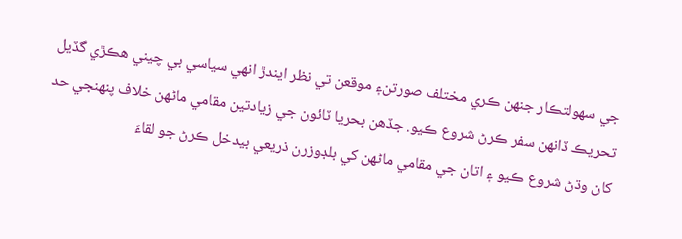جي سهولتڪار جنهن ڪري مختلف صورتن۽ موقعن تي نظر ايندڙ انهي سياسي بي چيني هڪڙي گڏيل تحريڪ ڏانهن سفر ڪرڻ شروع ڪيو. جڏهن بحريا ٽائون جي زيادتين مقامي ماڻهن خلاف پنهنجي حد کان وڌڻ شروع ڪيو ۽ اتان جي مقامي ماڻهن کي بلڊوزرن ذريعي بيدخل ڪرڻ جو لقاءَ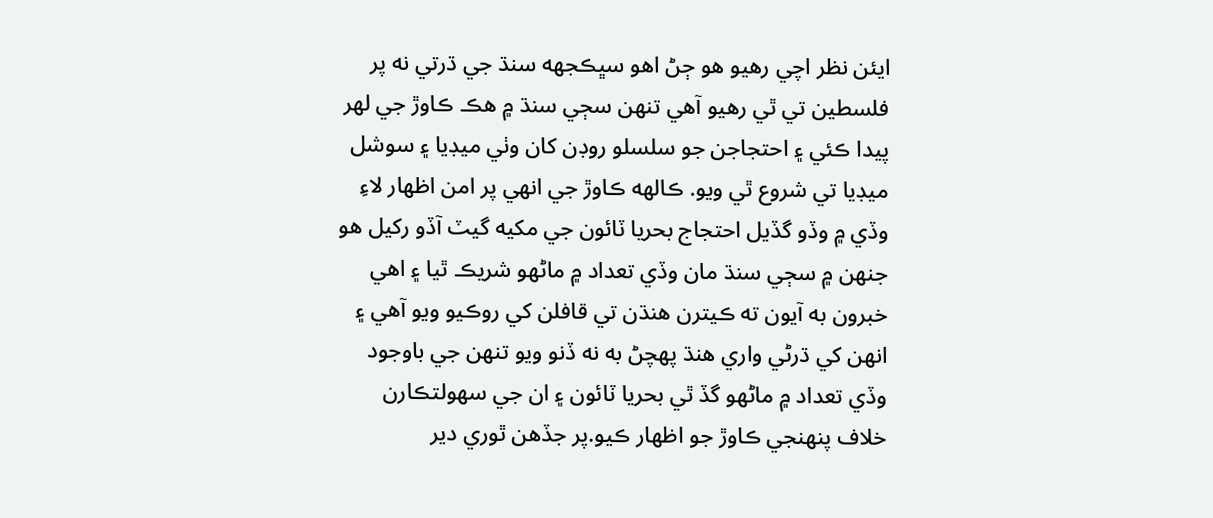ايئن نظر اچي رهيو هو ڄڻ اهو سڀڪجهه سنڌ جي ڌرتي نه پر فلسطين تي ٿي رهيو آهي تنهن سڄي سنڌ ۾ هڪ ڪاوڙ جي لهر پيدا ڪئي ۽ احتجاجن جو سلسلو روڊن کان وٺي ميڊيا ۽ سوشل ميڊيا تي شروع ٿي ويو. ڪالهه ڪاوڙ جي انهي پر امن اظهار لاءِ وڏي ۾ وڏو گڏيل احتجاج بحريا ٽائون جي مکيه گيٽ آڏو رکيل هو جنهن ۾ سڄي سنڌ مان وڏي تعداد ۾ ماڻهو شريڪ ٿيا ۽ اهي خبرون به آيون ته ڪيترن هنڌن تي قافلن کي روڪيو ويو آهي ۽ انهن کي ڌرڻي واري هنڌ پهچڻ به نه ڏنو ويو تنهن جي باوجود وڏي تعداد ۾ ماڻهو گڏ ٿي بحريا ٽائون ۽ ان جي سهولتڪارن خلاف پنهنجي ڪاوڙ جو اظهار ڪيو.پر جڏهن ٿوري دير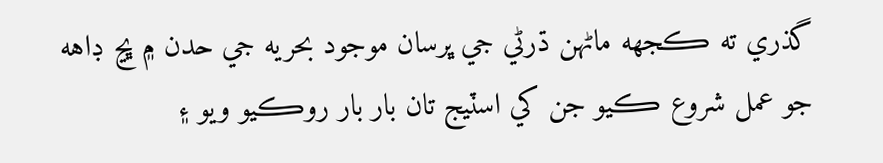گذري ته ڪجهه ماڻهن ڌرڻي جي ڀرسان موجود بحريه جي حدن ۾ ڀڃ ڊاهه جو عمل شروع ڪيو جن کي اسٽيج تان بار بار روڪيو ويو ۽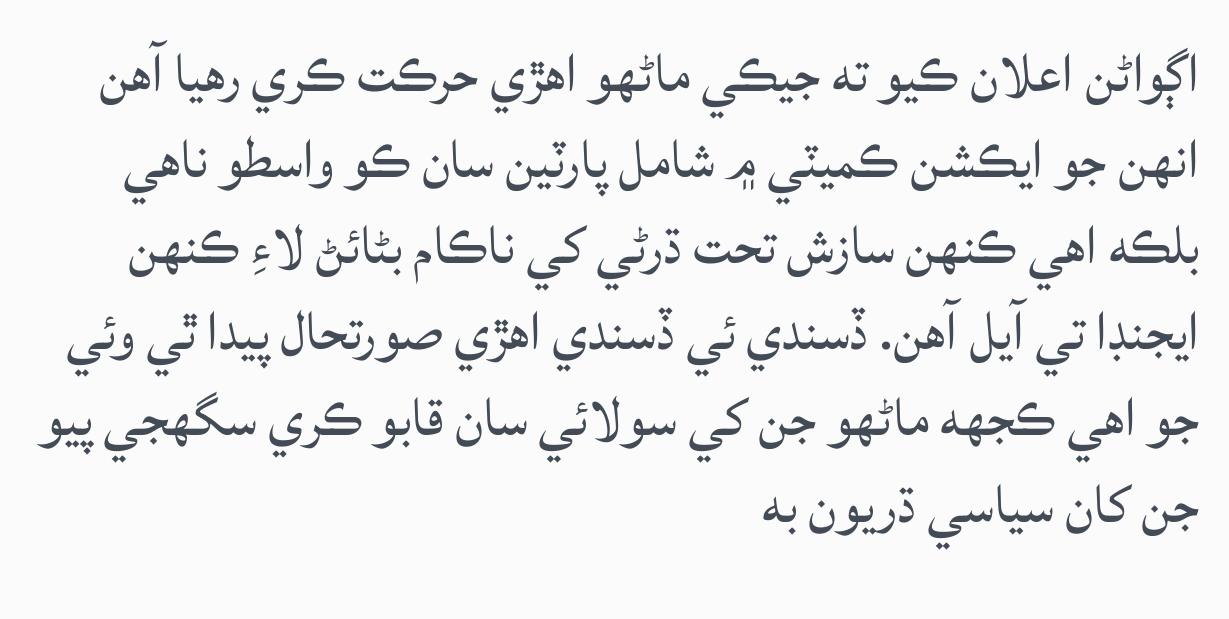اڳواڻن اعلان ڪيو ته جيڪي ماڻهو اهڙي حرڪت ڪري رهيا آهن انهن جو ايڪشن ڪميٽي ۾ شامل پارٽين سان ڪو واسطو ناهي بلڪه اهي ڪنهن سازش تحت ڌرڻي کي ناڪام بڻائڻ لاءِ ڪنهن ايجنڊا تي آيل آهن. ڏسندي ئي ڏسندي اهڙي صورتحال پيدا ٿي وئي جو اهي ڪجهه ماڻهو جن کي سولائي سان قابو ڪري سگهجي پيو جن کان سياسي ڌريون به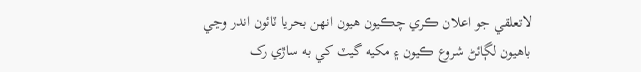لاتعلقي جو اعلان ڪري چڪيون هيون انهن بحريا ٽائون اندر وڃي باهيون لڳائڻ شروع ڪيون ۽ مکيه گيٽ کي به ساڙي رک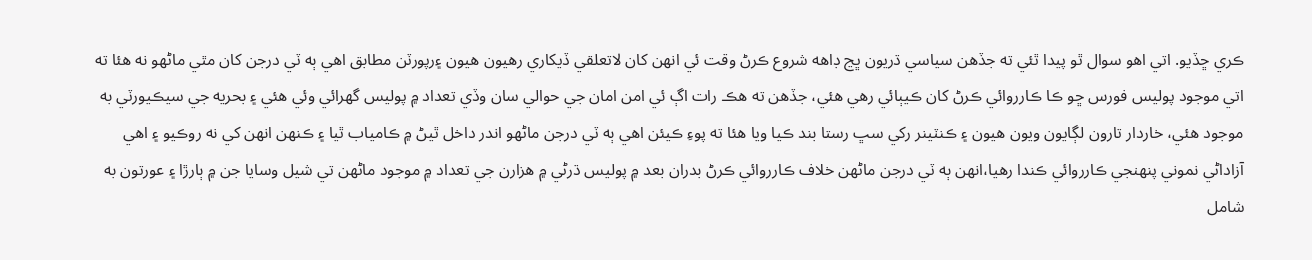ڪري ڇڏيو. اتي اهو سوال ٿو پيدا ٿئي ته جڏهن سياسي ڌريون ڀڃ ڊاهه شروع ڪرڻ وقت ئي انهن کان لاتعلقي ڏيکاري رهيون هيون ۽رپورٽن مطابق اهي ٻه ٽي درجن کان مٿي ماڻهو نه هئا ته اتي موجود پوليس فورس ڇو ڪا ڪارروائي ڪرڻ کان ڪيٻائي رهي هئي، جڏهن ته هڪ رات اڳ ئي امن امان جي حوالي سان وڏي تعداد ۾ پوليس گهرائي وئي هئي ۽ بحريه جي سيڪيورٽي به موجود هئي، خاردار تارون لڳايون ويون هيون ۽ ڪنٽينر رکي سڀ رستا بند ڪيا ويا هئا ته پوءِ ڪيئن اهي ٻه ٽي درجن ماڻهو اندر داخل ٿيڻ ۾ ڪامياب ٿيا ۽ ڪنهن انهن کي نه روڪيو ۽ اهي آزاداڻي نموني پنهنجي ڪارروائي ڪندا رهيا،انهن ٻه ٽي درجن ماڻهن خلاف ڪارروائي ڪرڻ بدران بعد ۾ پوليس ڌرڻي ۾ هزارن جي تعداد ۾ موجود ماڻهن تي شيل وسايا جن ۾ ٻارڙا ۽ عورتون به شامل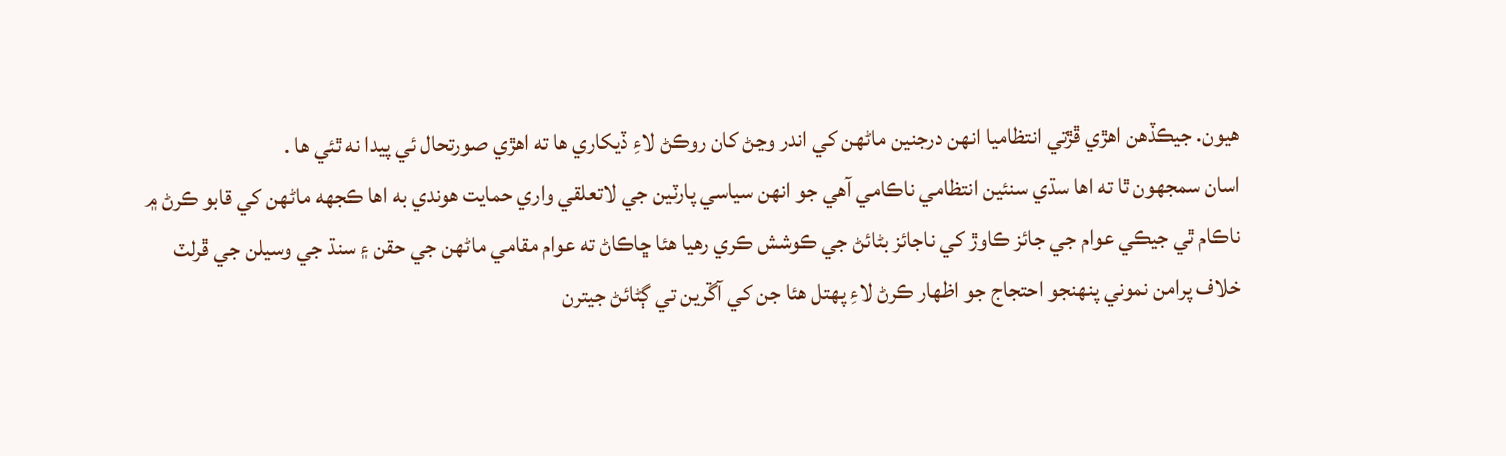هيون. جيڪڏهن اهڙي ڦڙتي انتظاميا انهن درجنين ماڻهن کي اندر وڃڻ کان روڪڻ لاءِ ڏيکاري ها ته اهڙي صورتحال ئي پيدا نه ٿئي ها .
اسان سمجهون ٿا ته اها سڌي سنئين انتظامي ناڪامي آهي جو انهن سياسي پارٽين جي لاتعلقي واري حمايت هوندي به اها ڪجهه ماڻهن کي قابو ڪرڻ ۾ ناڪام ٿي جيڪي عوام جي جائز ڪاوڙ کي ناجائز بڻائڻ جي ڪوشش ڪري رهيا هئا ڇاڪاڻ ته عوام مقامي ماڻهن جي حقن ۽ سنڌ جي وسيلن جي ڦرلٽ خلاف پرامن نموني پنهنجو احتجاج جو اظهار ڪرڻ لاءِ پهتل هئا جن کي آڱرين تي ڳڻائڻ جيترن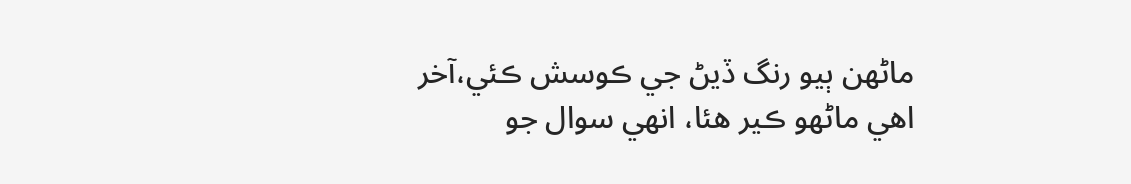ماڻهن ٻيو رنگ ڏيڻ جي ڪوسش ڪئي،آخر اهي ماڻهو ڪير هئا، انهي سوال جو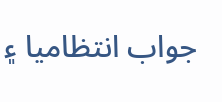جواب انتظاميا ۽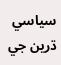سياسي ڌرين جي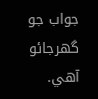جواب جو گهرجائو آهي.